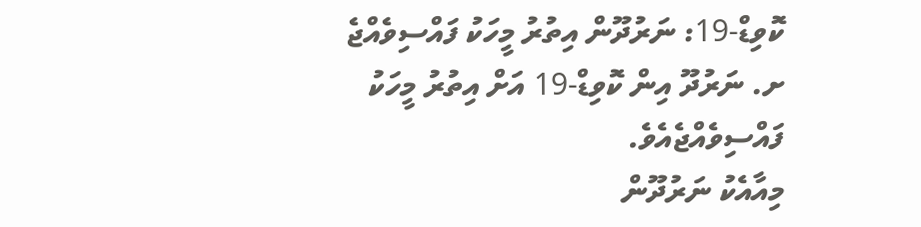ކޮވިޑް-19: ނަރުދޫން އިތުރު މީހަކު ފައްސިވެއްޖެ
ށ. ނަރުދޫ އިން ކޮވިޑް-19 އަށް އިތުރު މީހަކު ފައްސިވެއްޖެއެވެ.
މިއާއެކު ނަރުދޫން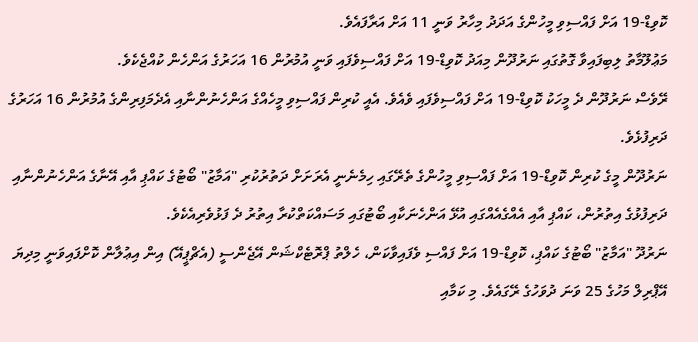ކޮވިޑް-19 އަށް ފައްސިވި މީހުންގެ އަދަދު މިހާރު ވަނީ 11 އަށް އަރާފައެވެ.
މަޢުލޫމާތު ލިބިފައިވާ ގޮތުގައި ނަރުދޫން މިއަދު ކޮވިޑް-19 އަށް ފައްސިވެފައި ވަނީ އުމުރުން 16 އަހަރުގެ އަންހެން ކުއްޖެކެވެ.
ރޭވެސް ނަރުދޫން ދެ މީހަކު ކޮވިޑް-19 އަށް ފައްސިވެފައި ވެއެވެ. އެއީ ކުރިން ފައްސިވި މީހެއްގެ އަންހެނުންނާއި އެދެމަފިރިންގެ އުމުރުން 16 އަހަރުގެ ދަރިފުޅެވެ.
ނަރުދޫން މީގެ ކުރިން ކޮވިޑް-19 އަށް ފައްސިވި މީހުންގެ ތެރޭގައި ހިމެނެނީ އެރަށަށް ދަތުރުކުރި "އަމާޒު" ބޯޓުގެ ކައްޕި އާއި އޭނާގެ އަންހެނުންނާއި ދަރިފުޅުގެ އިތުރުން، ކައްޕި އާއި އެއްގެއެއްގައި އުޅޭ އަންހެނަކާއި ބޯޓުގައި މަސައްކަތްކުރާ އިތުރު ދެ ފަޅުވެރިއެކެވެ.
ނަރުދޫ "އަމާޒު" ބޯޓުގެ ކައްޕި، ކޮވިޑް-19 އަށް ފައްސި ވެފައިވާކަން، ހެލްތު ޕްރޮޓެކްޝަން އޭޖެންސީ (އެޗްޕީއޭ) އިން އިޢުލާން ކޮށްފައިވަނީ މިދިޔަ އޭޕްރިލް މަހުގެ 25 ވަނަ ދުވަހުގެ ރޭގައެވެ. މި ކަމާއި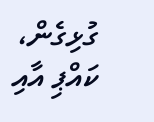ގުޅިގެން، ކައްޕި އާއި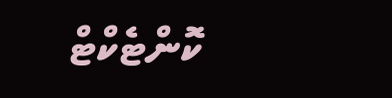ކޮންޓެކްޓް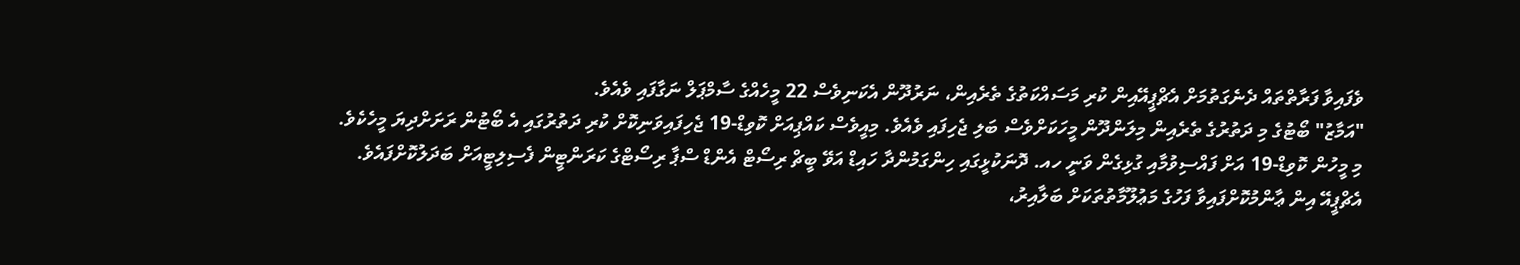ވެފައިވާ ފަރާތްތައް ދެނެގަތުމަށް އެޗްޕީއޭއިން ކުރި މަސައްކަތުގެ ތެރެއިން، ނަރުދޫން އެކަނިވެސް 22 މީހެއްގެ ސާމްޕަލް ނަގާފައި ވެއެވެ.
"އަމާޒު" ބޯޓުގެ މި ދަތުރުގެ ތެރެއިން މިލަންދޫން މީހަކަށްވެސް ބަލި ޖެހިފައި ވެއެވެ. މިއީވެސް ކައްޕިއަށް ކޮވިޑް-19 ޖެހިފައިވަނިކޮށް ކުރި ދަތުރުގައި އެ ބޯޓުން ރަށަށްދިޔަ މީހެކެވެ.
މި މީހުން ކޮވިޑް-19 އަށް ފައްސިވުމާއި ގުޅިގެން ވަނީ ހއ. ދޮނަކުޅީގައި ހިންގަމުންދާ ހައިޑް އަވޭ ބީޗް ރިސޯޓް އެންޑް ސްޕާ ރިސޯޓްގެ ކަރަންޓީން ފެސިލިޓީއަށް ބަދަލުކޮށްފައެވެ.
އެޗްޕީއޭ އިން ޢާންމުކޮށްފައިވާ ފަހުގެ މަޢުލޫމާތުތަކަށް ބަލާއިރު،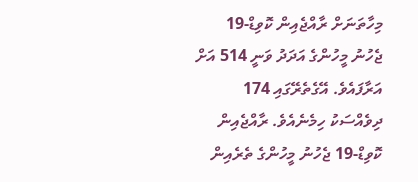މިހާތަނަށް ރާއްޖެއިން ކޮވިޑް-19 ޖެހުނު މީހުންގެ އަދަދު ވަނީ 514 އަށް އަރާފައެވެ. އޭގެތެރޭގައި 174 ދިވެއްސަކު ހިމެނެއެވެ. ރާއްޖެއިން ކޮވިޑް-19 ޖެހުނު މީހުންގެ ތެރެއިން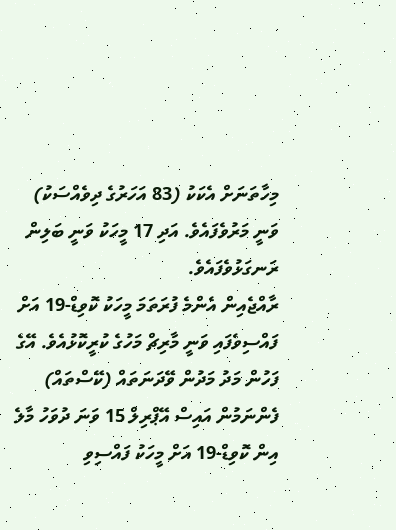މިހާތަނަށް އެކަކު (83 އަހަރުގެ ދިވެއްސަކު) ވަނީ މަރުވެފައެވެ. އަދި 17 މީހަކު ވަނީ ބަލިން ރަނގަޅުވެފައެވެ.
ރާއްޖެއިން އެންމެ ފުރަތަމަ މީހަކު ކޮވިޑް-19 އަށް ފައްސިވެފައި ވަނީ މާރިޗް މަހުގެ ކުރީކޮޅުއެވެ. އޭގެ ފަހުން މަދު މަދުން ވޭދަނަތައް (ކޭސްތައް) ފެންނަމުން އައިސް އޭޕްރިލް 15 ވަނަ ދުވަހު މާލެ އިން ކޮވިޑް-19 އަށް މީހަކު ފައްސިވި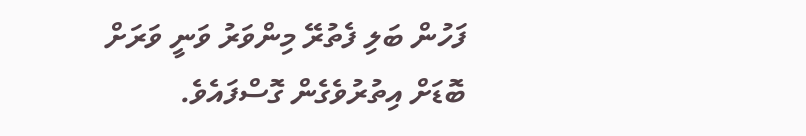ފަހުން ބަލި ފެތުރޭ މިންވަރު ވަނީ ވަރަށް ބޮޑަށް އިތުރުވެގެން ގޮސްފައެވެ.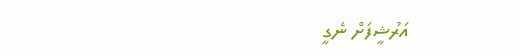އަރުޝީފަށް ނެގީ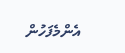އެންމެފަހުން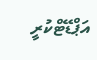އަޕްޑޭޓްކުރީ